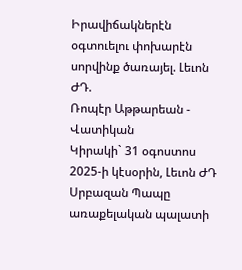Իրավիճակներէն օգտուելու փոխարէն սորվինք ծառայել. Լեւոն ԺԴ.
Ռոպէր Աթթարեան - Վատիկան
Կիրակի` 31 օգոստոս 2025-ի կէսօրին, Լեւոն ԺԴ Սրբազան Պապը առաքելական պալատի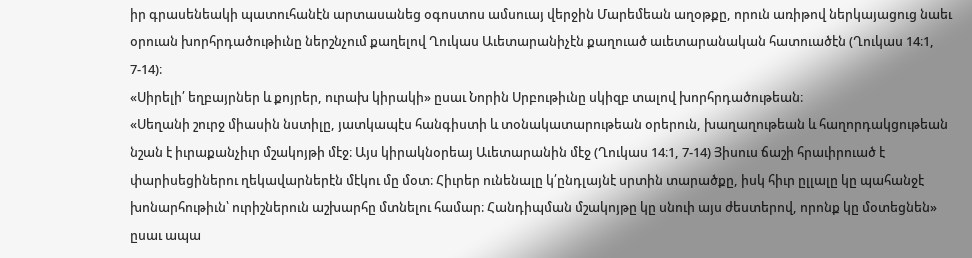իր գրասենեակի պատուհանէն արտասանեց օգոստոս ամսուայ վերջին Մարեմեան աղօթքը, որուն առիթով ներկայացուց նաեւ օրուան խորհրդածութիւնը ներշնչում քաղելով Ղուկաս Աւետարանիչէն քաղուած աւետարանական հատուածէն (Ղուկաս 14։1, 7-14)։
«Սիրելի՛ եղբայրներ և քոյրեր, ուրախ կիրակի» ըսաւ Նորին Սրբութիւնը սկիզբ տալով խորհրդածութեան։
«Սեղանի շուրջ միասին նստիլը, յատկապէս հանգիստի և տօնակատարութեան օրերուն, խաղաղութեան և հաղորդակցութեան նշան է իւրաքանչիւր մշակոյթի մէջ։ Այս կիրակնօրեայ Աւետարանին մէջ (Ղուկաս 14։1, 7-14) Յիսուս ճաշի հրաւիրուած է փարիսեցիներու ղեկավարներէն մէկու մը մօտ։ Հիւրեր ունենալը կ՛ընդլայնէ սրտին տարածքը, իսկ հիւր ըլլալը կը պահանջէ խոնարհութիւն՝ ուրիշներուն աշխարհը մտնելու համար։ Հանդիպման մշակոյթը կը սնուի այս ժեստերով, որոնք կը մօտեցնեն» ըսաւ ապա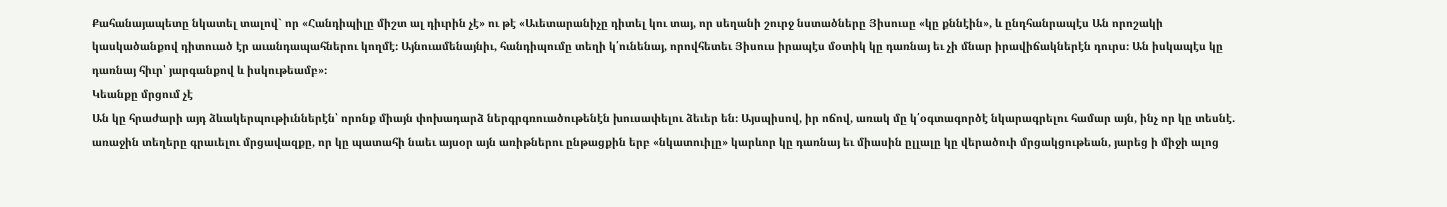Քահանայապետը նկատել տալով` որ «Հանդիպիլը միշտ ալ դիւրին չէ» ու թէ «Աւետարանիչը դիտել կու տայ, որ սեղանի շուրջ նստածները Յիսուսը «կը քննէին», և ընդհանրապէս Ան որոշակի կասկածանքով դիտուած էր աւանդապահներու կողմէ։ Այնուամենայնիւ, հանդիպումը տեղի կ՛ունենայ, որովհետեւ Յիսուս իրապէս մօտիկ կը դառնայ եւ չի մնար իրավիճակներէն դուրս։ Ան իսկապէս կը դառնայ հիւր՝ յարգանքով և իսկութեամբ»։
Կեանքը մրցում չէ
Ան կը հրաժարի այդ ձևակերպութիւններէն՝ որոնք միայն փոխադարձ ներգրգռուածութենէն խուսափելու ձեւեր են։ Այսպիսով, իր ոճով, առակ մը կ՛օգտագործէ նկարագրելու համար այն, ինչ որ կը տեսնէ. առաջին տեղերը գրաւելու մրցավազքը, որ կը պատահի նաեւ այսօր այն առիթներու ընթացքին երբ «նկատուիլը» կարևոր կը դառնայ եւ միասին ըլլալը կը վերածուի մրցակցութեան, յարեց ի միջի ալոց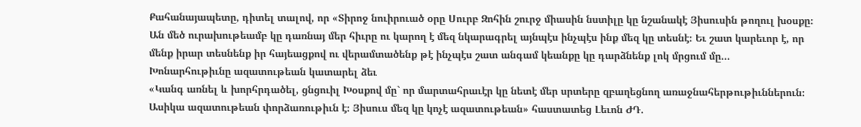Քահանայապետը, դիտել տալով, որ «Տիրոջ նուիրուած օրը Սուրբ Զոհին շուրջ միասին նստիլը կը նշանակէ Յիսուսին թողուլ խօսքը։ Ան մեծ ուրախութեամբ կը դառնայ մեր հիւրը ու կարող է մեզ նկարագրել այնպէս ինչպէս ինք մեզ կը տեսնէ։ Եւ շատ կարեւոր է, որ մենք իրար տեսնենք իր հայեացքով ու վերամտածենք թէ ինչպէս շատ անգամ կեանքը կը դարձնենք լոկ մրցում մը...
Խոնարհութիւնը ազատութեան կատարել ձեւ
«Կանգ առնել և խորհրդածել, ցնցուիլ Խօսքով մը` որ մարտահրաւէր կը նետէ մեր սրտերը զբաղեցնող առաջնահերթութիւններուն։ Ասիկա ազատութեան փորձառութիւն է։ Յիսուս մեզ կը կոչէ ազատութեան» հաստատեց Լեւոն ԺԴ.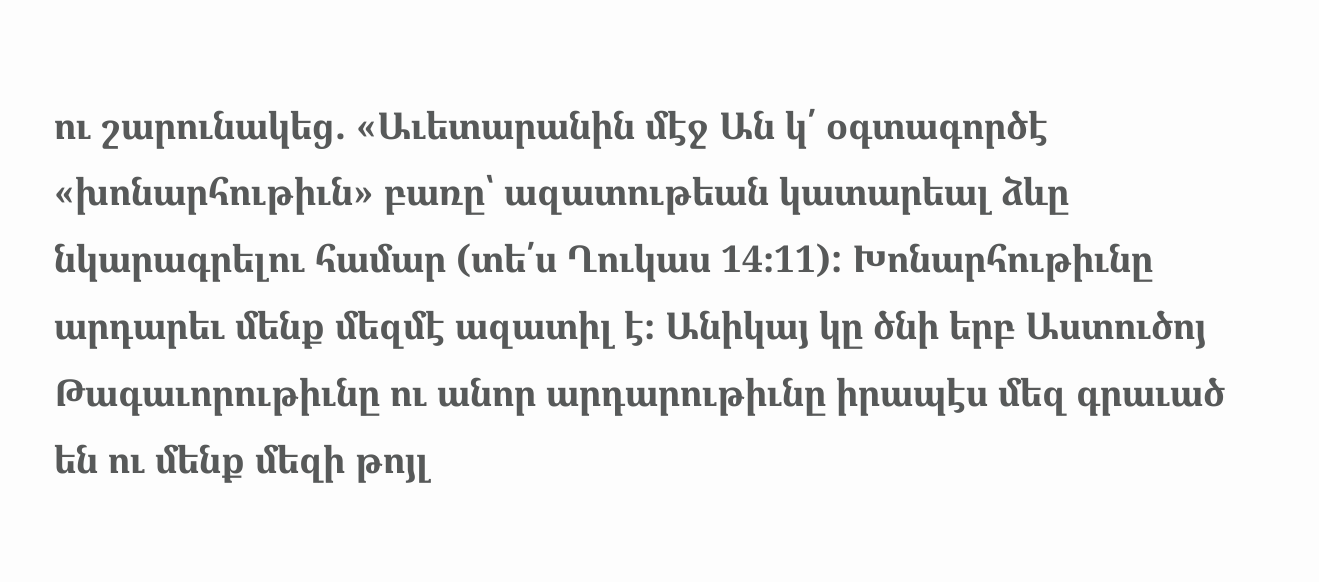ու շարունակեց. «Աւետարանին մէջ Ան կ՛ օգտագործէ «խոնարհութիւն» բառը՝ ազատութեան կատարեալ ձևը նկարագրելու համար (տե՛ս Ղուկաս 14։11): Խոնարհութիւնը արդարեւ մենք մեզմէ ազատիլ է։ Անիկայ կը ծնի երբ Աստուծոյ Թագաւորութիւնը ու անոր արդարութիւնը իրապէս մեզ գրաւած են ու մենք մեզի թոյլ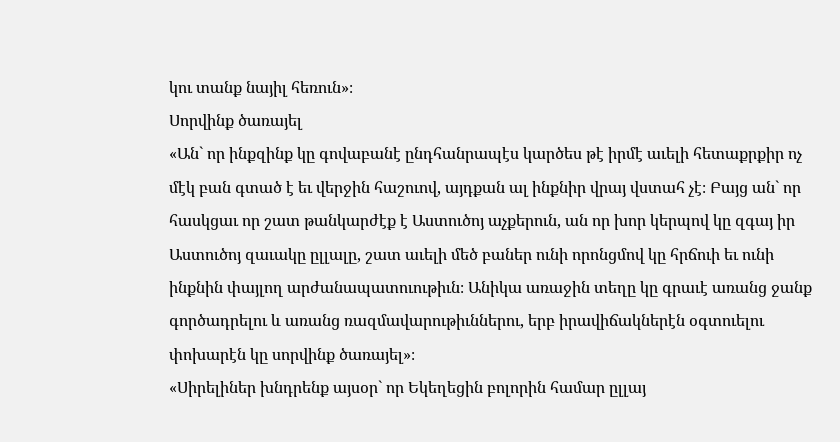կու տանք նայիլ հեռուն»։
Սորվինք ծառայել
«Ան` որ ինքզինք կը գովաբանէ ընդհանրապէս կարծես թէ իրմէ աւելի հետաքրքիր ոչ մէկ բան գտած է եւ վերջին հաշուով, այդքան ալ ինքնիր վրայ վստահ չէ։ Բայց ան` որ հասկցաւ որ շատ թանկարժէք է Աստուծոյ աչքերուն, ան որ խոր կերպով կը զգայ իր Աստուծոյ զաւակը ըլլալը, շատ աւելի մեծ բաներ ունի որոնցմով կը հրճուի եւ ունի ինքնին փայլող արժանապատուութիւն։ Անիկա առաջին տեղը կը գրաւէ առանց ջանք գործադրելու և առանց ռազմավարութիւններու, երբ իրավիճակներէն օգտուելու փոխարէն կը սորվինք ծառայել»։
«Սիրելիներ խնդրենք այսօր` որ Եկեղեցին բոլորին համար ըլլայ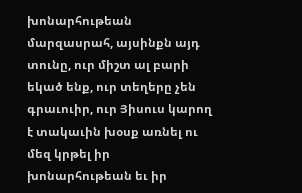խոնարհութեան մարզասրահ, այսինքն այդ տունը, ուր միշտ ալ բարի եկած ենք, ուր տեղերը չեն գրաւուիր, ուր Յիսուս կարող է տակաւին խօսք առնել ու մեզ կրթել իր խոնարհութեան եւ իր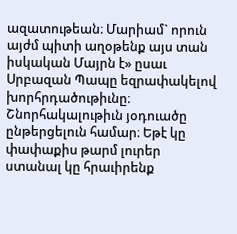ազատութեան։ Մարիամ` որուն այժմ պիտի աղօթենք այս տան իսկական Մայրն է» ըսաւ Սրբազան Պապը եզրափակելով խորհրդածութիւնը։
Շնորհակալութիւն յօդուածը ընթերցելուն համար։ Եթէ կը փափաքիս թարմ լուրեր ստանալ կը հրաւիրենք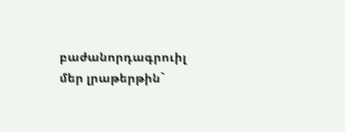բաժանորդագրուիլ մեր լրաթերթին`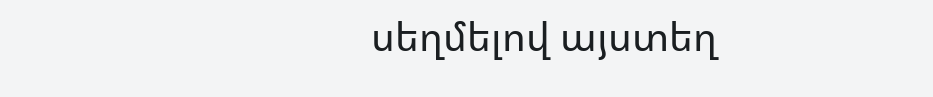սեղմելով այստեղ